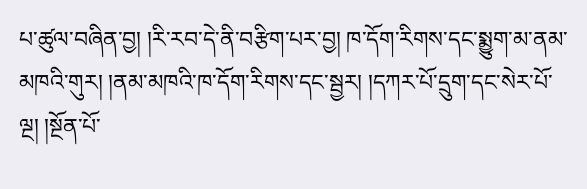པ་ཚུལ་བཞིན་བྱ། །རི་རབ་དེ་ནི་བརྩིག་པར་བྱ། ཁ་དོག་རིགས་དང་སྨྱུག་མ་ནམ་མཁའི་གུར། །ནམ་མཁའི་ཁ་དོག་རིགས་དང་སྦྱར། །དཀར་པོ་དྲུག་དང་སེར་པོ་ལྔ། །སྔོན་པོ་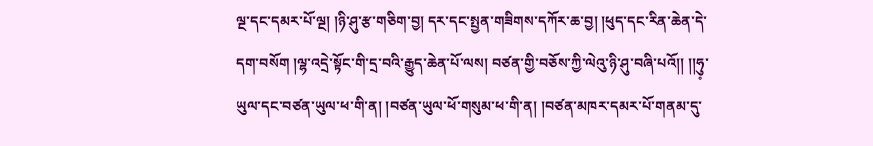ལྔ་དང་དམར་པོ་ལྔ། །ཉི་ཤུ་རྩ་གཅིག་བྱ། དར་དང་སྤྱན་གཟིགས་དཀོར་ཆ་བྱ། །ཕུད་དང་རིན་ཆེན་དེ་དག་བསོག །ལྷ་འདྲེ་སྟོང་གི་དྲ་བའི་རྒྱུད་ཆེན་པོ་ལས། བཙན་གྱི་བཅོས་ཀྱི་ལེའུ་ཉི་ཤུ་བཞི་པའོ།། །།ཧུ༷་ཡུལ་དང་བཙན་ཡུལ་ཕ་གི་ན། །བཙན་ཡུལ་ཕོ་གསུམ་ཕ་གི་ན། །བཙན་མཁར་དམར་པོ་གནམ་དུ་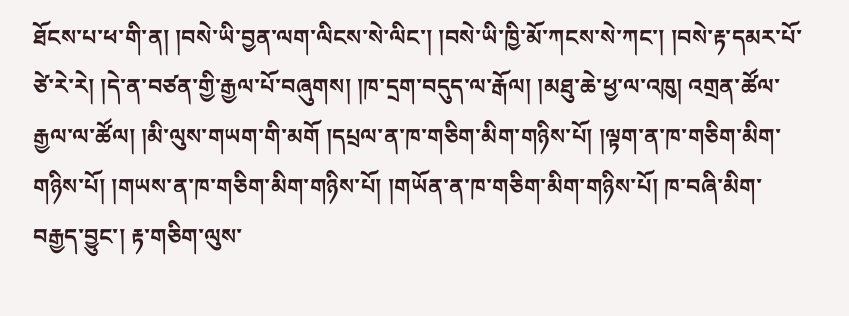ཐོངས་པ་ཕ་གི་ན། །བསེ་ཡི་བྱན་ལག་ལིངས་སེ་ལིང་། །བསེ་ཡི་ཁྱི་མོ་ཀངས་སེ་ཀང་། །བསེ་རྟ་དམར་པོ་ཙེ་རེ་རེ། །དེ་ན་བཙན་གྱི་རྒྱལ་པོ་བཞུགས། །ཁ་དྲག་བདུད་ལ་རྒོལ། །མཐུ་ཆེ་ཕྱ་ལ་འཁུ། འགྲན་ཚོལ་རྒྱལ་ལ་ཚོལ། །མི་ལུས་གཡག་གི་མགོ །དཔྲལ་ན་ཁ་གཅིག་མིག་གཉིས་པོ། །ལྟག་ན་ཁ་གཅིག་མིག་གཉིས་པོ། །གཡས་ན་ཁ་གཅིག་མིག་གཉིས་པོ། །གཡོན་ན་ཁ་གཅིག་མིག་གཉིས་པོ། ཁ་བཞི་མིག་བརྒྱད་བྱུང་། རྟ་གཅིག་ལུས་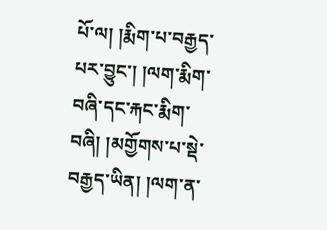པོ་ལ། །རྨིག་པ་བརྒྱད་པར་བྱུང་། །ལག་རྨིག་བཞི་དང་རྐང་རྨིག་བཞི། །མགྱོགས་པ་སྡེ་བརྒྱད་ཡིན། །ལག་ན་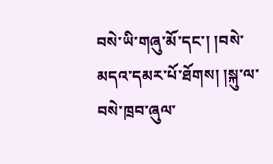བསེ་ཡི་གཞུ་མོ་དང་། །བསེ་མདའ་དམར་པོ་ཐོགས། །སྐུ་ལ་བསེ་ཁྲབ་ཞུལ་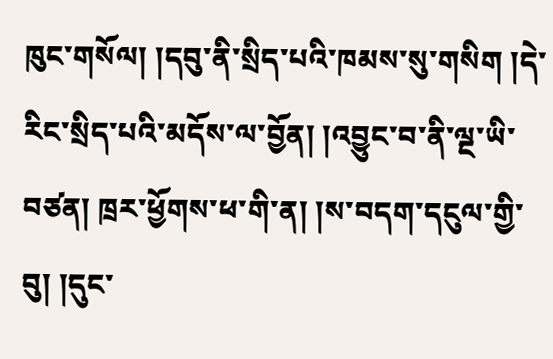ཁུང་གསོལ། །དབུ་ནི་སྲིད་པའི་ཁམས་སུ་གསིག །དེ་རིང་སྲིད་པའི་མདོས་ལ་བྱོན། །འབྱུང་བ་ནི་ལྔ་ཡི་བཙན། ཁྲར་ཕྱོགས་ཕ་གི་ན། །ས་བདག་དངུལ་གྱི་བུ། །དུང་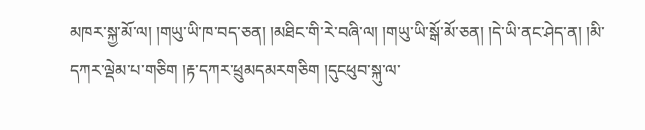མཁར་སྐྱ་མོ་ལ། །གཡུ་ཡི་ཁ་བད་ཅན། །མཐིང་གི་རེ་བཞི་ལ། །གཡུ་ཡི་སྒོ་མོ་ཅན། །དེ་ཡི་ནང་ཤེད་ན། །མི་དཀར་ལྡེམ་པ་གཅིག །རྟ་དཀར་ཕྲུམདམརགཅིག །དུངཕུབ་སྐུ་ལ་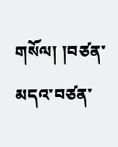གསོལ། །བཙན་མདའ་བཙན་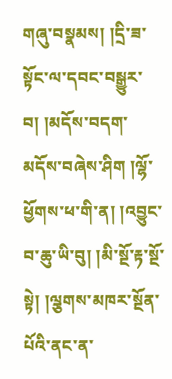གཞུ་བསྣམས། །དྲི་ཟ་སྟོང་ལ་དབང་བསྒྱུར་བ། །མདོས་བདག་མདོས་བཞེས་ཤིག །ལྷོ་ཕྱོགས་ཕ་གི་ན། །འབྱུང་བ་ཆུ་ཡི་བུ། །མི་སྔོ་རྟ་སྔོ་སྟེ། །ལྕགས་མཁར་སྔོན་པོའི་ནང་ན་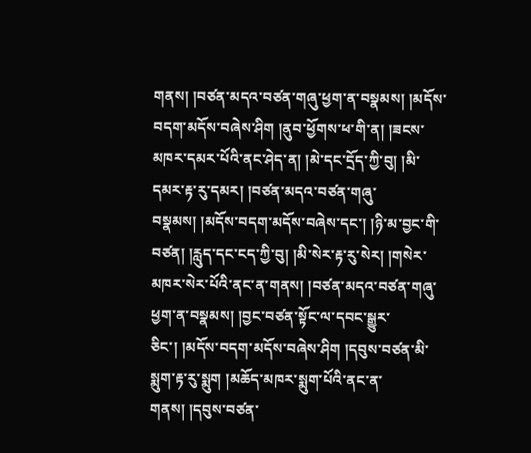གནས། །བཙན་མདའ་བཙན་གཞུ་ཕྱག་ན་བསྣམས། །མདོས་བདག་མདོས་བཞེས་ཤིག །ནུབ་ཕྱོགས་ཕ་གི་ན། །ཟངས་མཁར་དམར་པོའི་ནང་ཤེད་ན། །མེ་དང་དྲོད་ཀྱི་བུ། །མི་དམར་རྟ་རུ་དམར། །བཙན་མདའ་བཙན་གཞུ་བསྣམས། །མདོས་བདག་མདོས་བཞེས་དང་། །ཉི་མ་བྱང་གི་བཙན། །རླུད་དང་ངད་ཀྱི་བུ། །མི་སེར་རྟ་རུ་སེར། །གསེར་མཁར་སེར་པོའི་ནང་ན་གནས། །བཙན་མདའ་བཙན་གཞུ་ཕྱག་ན་བསྣམས། །བྱང་བཙན་སྟོང་ལ་དབང་སྒྱུར་ཅིང་། །མདོས་བདག་མདོས་བཞེས་ཤིག །དབུས་བཙན་མི་སྨུག་རྟ་རུ་སྨུག །མཆོད་མཁར་སྨུག་པོའི་ནང་ན་གནས། །དབུས་བཙན་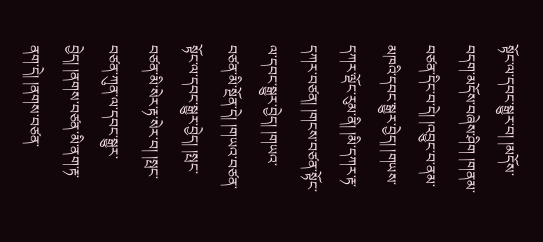སྟོང་ལ་དབང་སྒྱུར་བ། །མདོས་བདག་མདོས་བཞེས་ཤིག །གནམ་བཙན་དིང་བ་དེ། །འབྱུང་བ་ནམ་མཁའི་དབང་སྒྱུར་བྱེད། །གཡས་དཀར་ལྡོང་རུམ་ནི། །མི་དཀར་རྟ་དཀར་བཙན། །གངས་བཙན་སྟོང་ལ་དབང་སྒྱུར་བྱེད། །གཡའ་བཙན་མི་སྔོན་དེ། །གཡའ་བཙན་སྟོང་ལ་དབང་སྒྱུར་བྱེད། །སྤང་བཙན་མི་སེར་རྟ་སེར་བ། །སྤང་བཙན་ཀུན་ལ་དབང་སྒྱུར་བྱེད། །ནགས་བཙན་མི་ནག་རྟ་ནག་དེ། །ནགས་བཙན་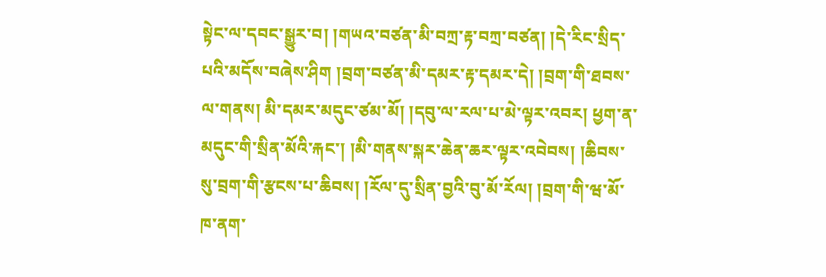སྟེང་ལ་དབང་སྒྱུར་བ། །གཡའ་བཙན་མི་བཀྲ་རྟ་བཀྲ་བཙན། །དེ་རིང་སྲིད་པའི་མདོས་བཞེས་ཤིག །བྲག་བཙན་མི་དམར་རྟ་དམར་དེ། །བྲག་གི་ཐབས་ལ་གནས། མི་དམར་མདུང་ཙམ་མོ། །དབུ་ལ་རལ་པ་མེ་ལྟར་འབར། ཕྱག་ན་མདུང་གི་སྲིན་མོའི་རྐང་། །མི་གནས་སྐར་ཆེན་ཆར་ལྟར་འབེབས། །ཆིབས་སུ་བྲག་གི་རྩངས་པ་ཆིབས། །རོལ་དུ་སྲིན་བྱའི་བུ་མོ་རོལ། །བྲག་གི་ཝ་མོ་ཁ་ནག་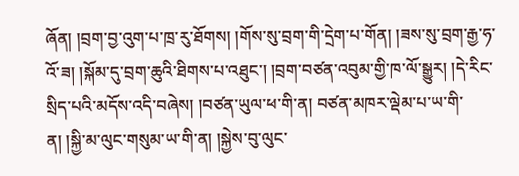ཞོན། །བྲག་བྱ་འུག་པ་ཁྲ་རུ་ཐོགས། །གོས་སུ་བྲག་གི་དྲེག་པ་གོན། །ཟས་སུ་བྲག་རྒྱ་ཧ་འོ་ཟ། །སྐོམ་དུ་བྲག་ཆུའི་ཐིགས་པ་འཐུང་། །བྲག་བཙན་འབུམ་གྱི་ཁ་ལོ་སྒྱུར། །དེ་རིང་སྲིད་པའི་མདོས་འདི་བཞེས། །བཙན་ཡུལ་ཕ་གི་ན། བཙན་མཁར་ལྡེམ་པ་ཡ་གི་ན། །སྐྱི་མ་ལུང་གསུམ་ཡ་གི་ན། །སྐྱེས་བུ་ལུང་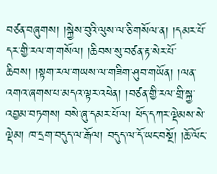བཙན་བཞུགས། །སྐྱེས་བུའི་ལུས་ལ་ཅི་གསོལ་ན། །དམར་པོ་དར་གྱི་རལ་ག་གསོལ། །ཆིབས་སུ་བཙན་རྟ་སེར་པོ་ཆིབས། །སྟག་རལ་གཡས་ལ་གཟིག་ཤུབ་གཡོན། །ལན་འགའ་ཞགས་པ་མདའ་ལྟར་འཕེན། །བཙན་གྱི་རལ་གྲི་སྐྱ་འབྱམ་བཏགས། བསེ་ཞུ་དམར་པོ་ལ། ཕོད་དཀར་ལྡེམས་སེ་ལྡེམ། ཁ་དྲག་བདུད་ལ་རྒོལ། བདུད་ལ་དོ་ཡང་བསྔོ། །ཆོ་ལོང་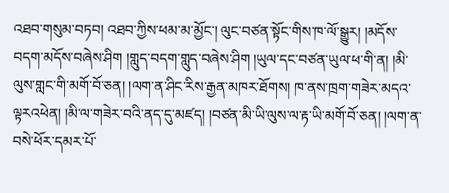འཐབ་གསུམ་བཏབ། འཐབ་ཀྱིས་ཕམ་མ་མྱོང་། ལུང་བཙན་སྟོང་གིས་ཁ་ལོ་སྒྱུར། །མདོས་བདག་མདོས་བཞེས་ཤིག །གླུད་བདག་གླུད་བཞེས་ཤིག །ཡུལ་དང་བཙན་ཡུལ་ཕ་གི་ན། །མི་ལུས་གླང་གི་མགོ་བོ་ཅན། །ལག་ན་ཤིང་རིས་རྒྱན་མཁར་ཐོགས། ཁ་ནས་ཁྲག་གཟེར་མདའ་ལྟརའཕེན། །མི་ལ་གཟེར་བའི་ནད་དུ་མཛད། །བཙན་མི་ཡི་ལུས་ལ་རྟ་ཡི་མགོ་བོ་ཅན། །ལག་ན་བསེ་ཕོར་དམར་པོ་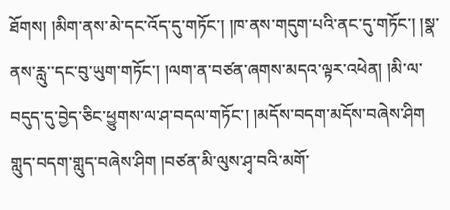ཐོགས། །མིག་ནས་མེ་དང་འོད་དུ་གཏོང་། །ཁ་ནས་གདུག་པའི་ནང་དུ་གཏོང་། །སྣ་ནས་རླུ་་དང་བུ་ཡུག་གཏོང་། །ལག་ན་བཙན་ཞགས་མདའ་ལྟར་འཕེན། །མི་ལ་བདུད་དུ་བྱེད་ཅིང་ཕྱུགས་ལ་ཤ་བདལ་གཏོང་། །མདོས་བདག་མདོས་བཞེས་ཤིག གླུད་བདག་གླུད་བཞེས་ཤིག །བཙན་མི་ལུས་ཤྭ་བའི་མགོ་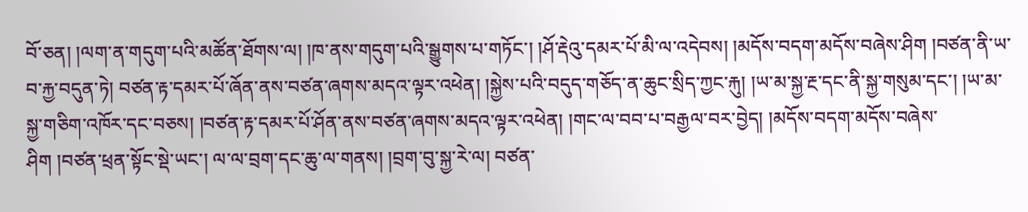བོ་ཅན། །ལག་ན་གདུག་པའི་མཚོན་ཐོགས་ལ། །ཁ་ནས་གདུག་པའི་སྒྱུགས་པ་གཏོང་། །ཤོ་རྡེའུ་དམར་པོ་མི་ལ་འདེབས། །མདོས་བདག་མདོས་བཞེས་ཤིག །བཙན་ནི་ཡ་བ་རྐྱ་བདུན་ཏེ། བཙན་རྟ་དམར་པོ་ཞོན་ནས་བཙན་ཞགས་མདའ་ལྟར་འཕེན། །སྐྱེས་པའི་བདུད་གཅོད་ན་ཆུང་སྲིད་ཀྱང་རྐུ། །ཡ་མ་སྐྱ་རྔ་དང་ནི་སྐྱ་གསུམ་དང་། །ཡ་མ་སྐྱ་གཅིག་འཁོར་དང་བཅས། །བཙན་རྟ་དམར་པོ་ཤོན་ནས་བཙན་ཞགས་མདའ་ལྟར་འཕེན། །གང་ལ་བབ་པ་བརྒྱལ་བར་བྱེད། །མདོས་བདག་མདོས་བཞེས་ཤིག །བཙན་ཕྲན་སྟོང་སྡེ་ཡང་། ལ་ལ་བྲག་དང་ཆུ་ལ་གནས། །བྲག་བུ་སྐྱ་རེ་ལ། བཙན་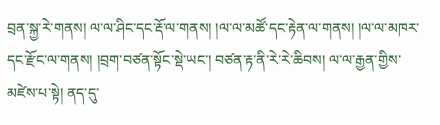བྲན་སྐྱ་རེ་གནས། ལ་ལ་ཤིང་དང་རྡོ་ལ་གནས། །ལ་ལ་མཚོ་དང་རྟེན་ལ་གནས། །ལ་ལ་མཁར་དང་རྫོང་ལ་གནས། །བྲག་བཙན་སྟོང་སྡེ་ཡང་། བཙན་རྟ་ནི་རེ་རེ་ཆིབས། ལ་ལ་རྒྱན་གྱིས་མཛེས་པ་སྟེ། ནད་དུ་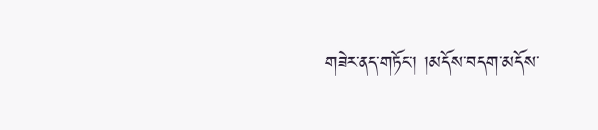གཟེར་ནད་གཏོང་། །མདོས་བདག་མདོས་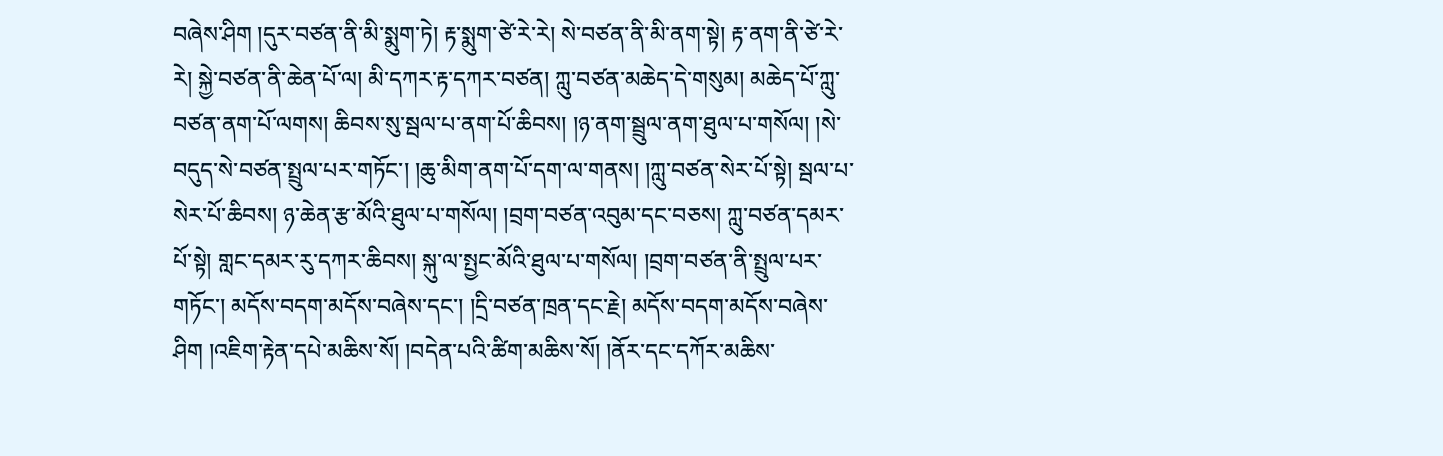བཞེས་ཤིག །དུར་བཙན་ནི་མི་སྨུག་ཏེ། རྟ་སྨུག་ཙེ་རེ་རེ། སེ་བཙན་ནི་མི་ནག་སྟེ། རྟ་ནག་ནི་ཙེ་རེ་རེ། སྐྱེ་བཙན་ནི་ཆེན་པོ་ལ། མི་དཀར་རྟ་དཀར་བཙན། ཀླུ་བཙན་མཆེད་དེ་གསུམ། མཆེད་པོ་ཀླུ་བཙན་ནག་པོ་ལགས། ཆིབས་སུ་སྦལ་པ་ནག་པོ་ཆིབས། །ཉ་ནག་སྦྲུལ་ནག་ཐུལ་པ་གསོལ། །སེ་བདུད་སེ་བཙན་སྤྲུལ་པར་གཏོང་། །ཆུ་མིག་ནག་པོ་དག་ལ་གནས། །ཀླུ་བཙན་སེར་པོ་སྟེ། སྦལ་པ་སེར་པོ་ཆིབས། ཉ་ཆེན་རྩ་མོའི་ཐུལ་པ་གསོལ། །བྲག་བཙན་འབུམ་དང་བཅས། ཀླུ་བཙན་དམར་པོ་སྟེ། གླང་དམར་རུ་དཀར་ཆིབས། སྐུ་ལ་སྤྱང་མོའི་ཐུལ་པ་གསོལ། །བྲག་བཙན་ནི་སྤྲུལ་པར་གཏོང་། མདོས་བདག་མདོས་བཞེས་དང་། །དྲི་བཙན་ཁྲན་དང་རྗེ། མདོས་བདག་མདོས་བཞེས་ཤིག །འཇིག་རྟེན་དཔེ་མཆིས་སོ། །བདེན་པའི་ཚིག་མཆིས་སོ། །ནོར་དང་དཀོར་མཆིས་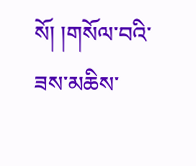སོ། །གསོལ་བའི་ཟས་མཆིས་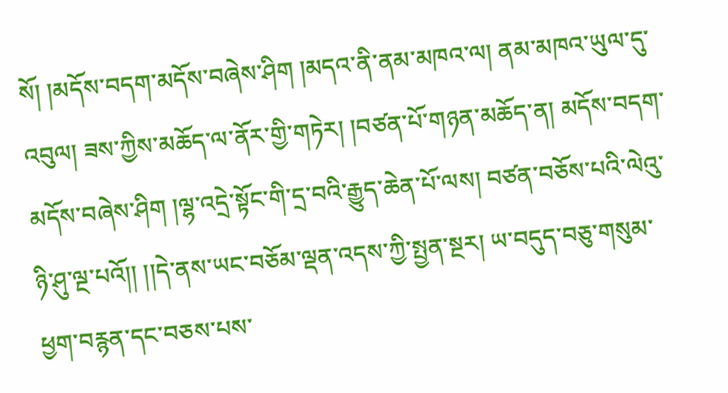སོ། །མདོས་བདག་མདོས་བཞེས་ཤིག །མདའ་ནི་ནམ་མཁའ་ལ། ནམ་མཁའ་ཡུལ་དུ་འབུལ། ཟས་ཀྱིས་མཆོད་ལ་ནོར་གྱི་གཏེར། །བཙན་པོ་གཉན་མཆོད་ན། མདོས་བདག་མདོས་བཞེས་ཤིག །ལྷ་འདྲེ་སྟོང་གི་དྲ་བའི་རྒྱུད་ཆེན་པོ་ལས། བཙན་བཅོས་པའི་ལེའུ་ཉི་ཤུ་ལྔ་པའོ།། །།དེ་ནས་ཡང་བཅོམ་ལྡན་འདས་ཀྱི་སྤྱན་སྔར། ཡ་བདུད་བཅུ་གསུམ་ཕྱག་བརྙན་དང་བཅས་པས་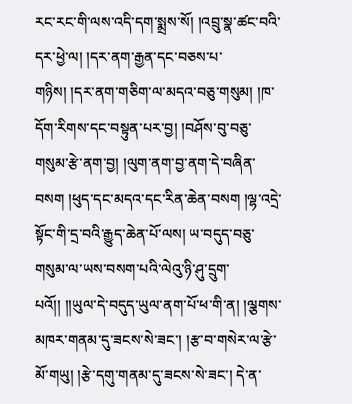རང་རང་གི་ལས་འདི་དག་སྨྲས་སོ། །འབྲུ་སྣ་ཚང་བའི་དར་ཕྱེ་ལ། །དར་ནག་རྒྱན་དང་བཅས་པ་གཉིས། །དར་ནག་གཅིག་ལ་མདའ་བཅུ་གསུམ། །ཁ་དོག་རིགས་དང་བསྟུན་པར་བྱ། །བཤོས་བུ་བཅུ་གསུམ་རྩེ་ནག་བྱ། །ལུག་ནག་བྱ་ནག་དེ་བཞིན་བསག །ཕུད་དང་མདའ་དང་རིན་ཆེན་བསག །ལྷ་འདྲེ་སྟོང་གི་དྲ་བའི་རྒྱུད་ཆེན་པོ་ལས། ཡ་བདུད་བཅུ་གསུམ་ལ་ཡས་བསག་པའི་ལེའུ་ཉི་ཤུ་དྲུག་པའོ།། །།ཡུལ་དེ་བདུད་ཡུལ་ནག་པོ་ཕ་གི་ན། །ལྕགས་མཁར་གནམ་དུ་ཟངས་སེ་ཟང་། །རྩ་བ་གསེར་ལ་རྩེ་མོ་གཡུ། །རྩེ་དགུ་གནམ་དུ་ཟངས་སེ་ཟང་། དེ་ན་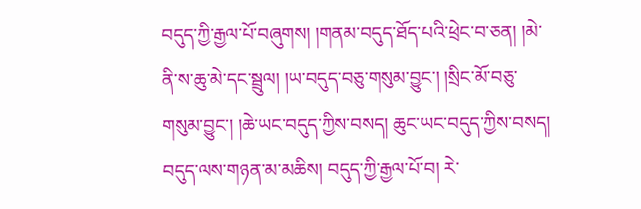བདུད་ཀྱི་རྒྱལ་པོ་བཞུགས། །གནམ་བདུད་ཐོད་པའི་ཕྲེང་བ་ཅན། །མེ་ནི་ས་ཆུ་མེ་དང་སྦྲུལ། །ཡ་བདུད་བཅུ་གསུམ་བྱུང་། །སྲིང་མོ་བཅུ་གསུམ་བྱུང་། །ཆེ་ཡང་བདུད་ཀྱིས་བསད། ཆུང་ཡང་བདུད་ཀྱིས་བསད། བདུད་ལས་གཉན་མ་མཆིས། བདུད་ཀྱི་རྒྱལ་པོ་བ། རེ་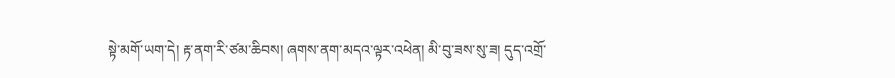སྟེ་མགོ་ཡག་དེ། རྟ་ནག་རི་ཙམ་ཆིབས། ཞགས་ནག་མདའ་ལྟར་འཕེན། མི་བུ་ཟས་སུ་ཟ། དུད་འགྲོ་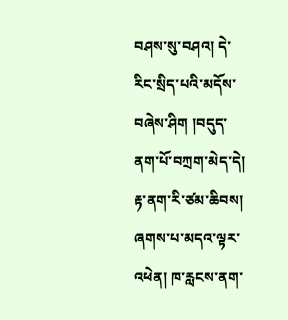བཤས་སུ་བཤའ། དེ་རིང་སྲིད་པའི་མདོས་བཞེས་ཤིག །བདུད་ནག་པོ་བཀྲག་མེད་དེ། རྟ་ནག་རི་ཙམ་ཆིབས། ཞགས་པ་མདའ་ལྟར་འཕེན། ཁ་རླངས་ནག་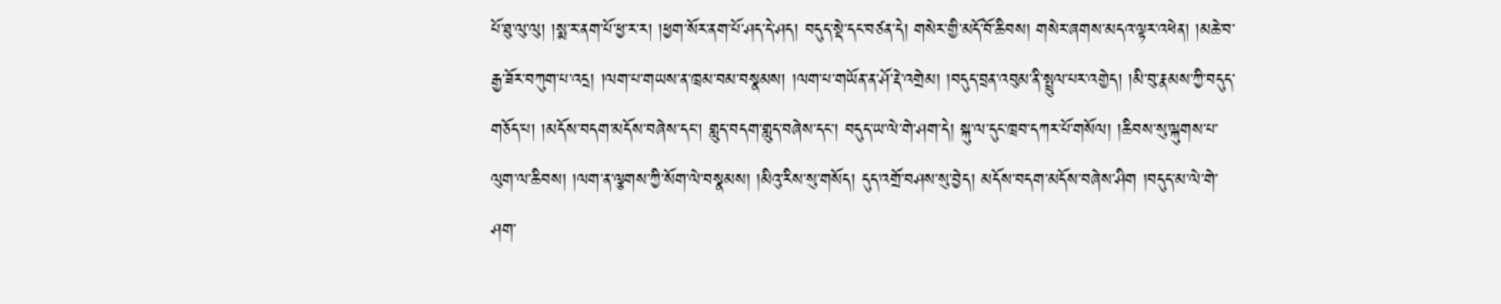པོ་ཐུ་ལུ་ལུ། །སྨ་ར་ནག་པོ་ཕྱ་ར་ར། །ཕྱག་སོར་ནག་པོ་ཤད་དེ་ཤད། བདུད་སྡེ་དང་བཙན་དེ། གསེར་གྱི་མདོ་བོ་ཆིབས། གསེར་ཞགས་མདའ་ལྟར་འཕེན། །མཆེ་བ་རྒྱ་ཟོར་བཀུག་པ་འདྲ། །ལག་པ་གཡས་ན་ཁྲམ་བམ་བསྣམས། །ལག་པ་གཡོན་ན་ཤོ་རྡེ་འགྲེམ། །བདུད་བྲན་འབུམ་ནི་སྤྲུལ་པར་འགྱེད། །མི་བུ་རྣམས་ཀྱི་བདུད་གཅོད་པ། །མདོས་བདག་མདོས་བཞེས་དང་། གླུད་བདག་གླུད་བཞེས་དང་། བདུད་ཡ་ལེ་གེ་ཤག་དེ། སྐུ་ལ་དུང་ཁྲབ་དཀར་པོ་གསོལ། །ཆིབས་སུ་ལྐུགས་པ་ལུག་ལ་ཆིབས། །ལག་ན་ལྕགས་ཀྱི་སོག་ལེ་བསྣམས། །མིའུ་རིས་སུ་གསོད། དུད་འགྲོ་བཤས་སུ་བྱེད། མདོས་བདག་མདོས་བཞེས་ཤིག །བདུད་མ་ལེ་གེ་ཤག་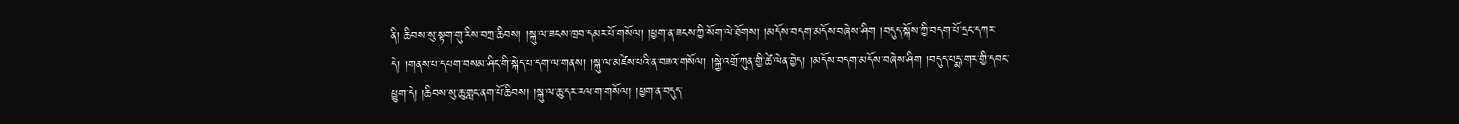ནི། ཆིབས་སུ་སྟག་གུ་རིས་བཀྲ་ཆིབས། །སྐུ་ལ་ཟངས་ཁྲབ་དམར་པོ་གསོལ། །ཕྱག་ན་ཟངས་ཀྱི་སོག་ལེ་ཐོགས། །མདོས་བདག་མདོས་བཞེས་ཤིག །བདུད་སྐོས་ཀྱི་བདག་པོ་དྲང་དཀར་དེ། །གནས་པ་དཔག་བསམ་ཤིང་གི་སྐེད་པ་དག་ལ་གནས། །སྐུ་ལ་མཛེས་པའི་ན་བཟའ་གསོལ། །སྐྱེ་འགྲོ་ཀུན་གྱི་ཚེ་ལེན་བྱེད། །མདོས་བདག་མདོས་བཞེས་ཤིག །བདུད་པདྨ་གར་གྱི་དབང་ཕྱུག་དེ། །ཆིབས་སུ་ཆུ་གླང་ནག་པོ་ཆིབས། །སྐུ་ལ་ཆུ་དར་རལ་ག་གསོལ། །ཕྱག་ན་བདུད་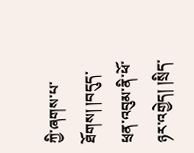ཀྱི་ཞགས་པ་ཐོགས། །བདུད་ཕྲན་འབུམ་ནི་ཕོ་ཉར་འགྱེད། །སྲིད་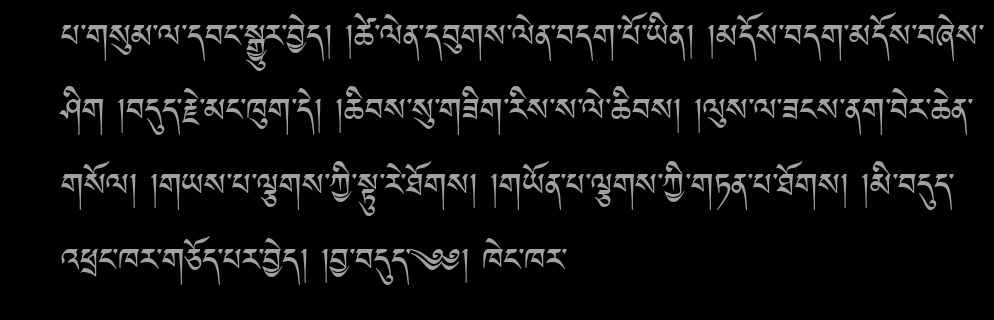པ་གསུམ་ལ་དབང་སྒྱུར་བྱེད། །ཚེ་ལེན་དབུགས་ལེན་བདག་པོ་ཡིན། །མདོས་བདག་མདོས་བཞེས་ཤིག །བདུད་རྗེ་མང་ཁུག་དེ། །ཆིབས་སུ་གཟིག་རིས་ས་ལེ་ཆིབས། །ལུས་ལ་ཟངས་ནག་བེར་ཆེན་གསོལ། །གཡས་པ་ལྕགས་ཀྱི་སྟུ་རེ་ཐོགས། །གཡོན་པ་ལྕགས་ཀྱི་གཏན་པ་ཐོགས། །མི་བདུད་འཕྲང་ཁར་གཅོད་པར་བྱེད། །བྱ་བདུད་༄༅། ཁེང་ཁར་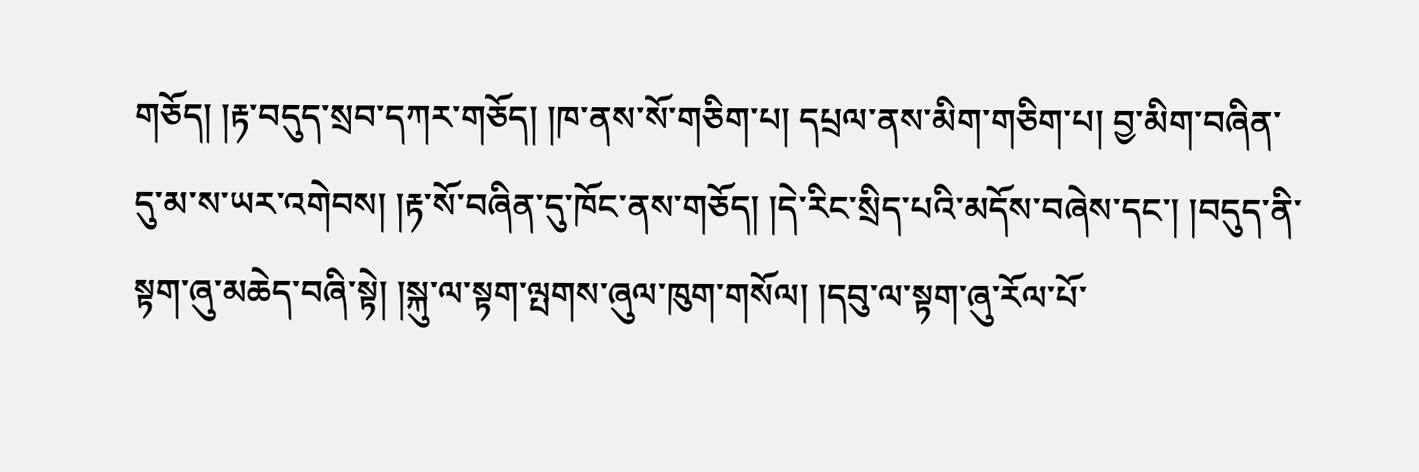གཅོད། །རྟ་བདུད་སྲབ་དཀར་གཅོད། །ཁ་ནས་སོ་གཅིག་པ། དཔྲལ་ནས་མིག་གཅིག་པ། བྱ་མིག་བཞིན་དུ་མ་ས་ཡར་འགེབས། །རྟ་སོ་བཞིན་དུ་ཁོང་ནས་གཅོད། །དེ་རིང་སྲིད་པའི་མདོས་བཞེས་དང་། །བདུད་ནི་སྟག་ཞུ་མཆེད་བཞི་སྟེ། །སྐུ་ལ་སྟག་ལྤགས་ཞུལ་ཁུག་གསོལ། །དབུ་ལ་སྟག་ཞུ་རོལ་པོ་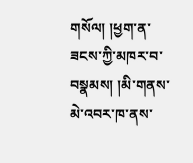གསོལ། །ཕྱག་ན་ཟངས་ཀྱི་མཁར་བ་བསྣམས། །མི་གནས་མེ་འབར་ཁ་ནས་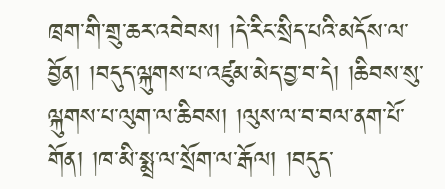ཁྲག་གི་གྲུ་ཆར་འབེབས། །དེ་རིང་སྲིད་པའི་མདོས་ལ་བྱོན། །བདུད་ལྐུགས་པ་འཛུམ་མེད་བྱ་བ་དེ། །ཆིབས་སུ་ལྐུགས་པ་ལུག་ལ་ཆིབས། །ལུས་ལ་བ་བལ་ནག་པོ་གོན། །ཁ་མི་སྨྲ་ལ་སྲོག་ལ་རྒོལ། །བདུད་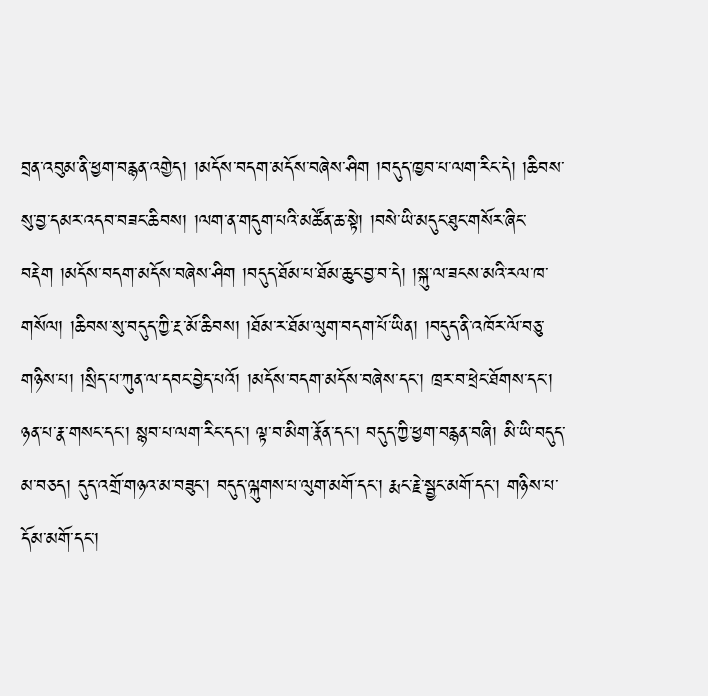བྲན་འབུམ་ནི་ཕྱག་བརྙན་འགྱེད། །མདོས་བདག་མདོས་བཞེས་ཤིག །བདུད་ཁྱབ་པ་ལག་རིང་དེ། །ཆིབས་སུ་བྱ་དམར་འདབ་བཟང་ཆིབས། །ལག་ན་གདུག་པའི་མཚོན་ཆ་སྟེ། །བསེ་ཡི་མདུང་ཐུང་གསོར་ཞིང་བརྡེག །མདོས་བདག་མདོས་བཞེས་ཤིག །བདུད་ཐོམ་པ་ཐོམ་ཆུང་བྱ་བ་དེ། །སྐུ་ལ་ཟངས་མའི་རལ་ཁ་གསོལ། །ཆིབས་སུ་བདུད་ཀྱི་རྔ་མོ་ཆིབས། །ཐོམ་ར་ཐོམ་ལུག་བདག་པོ་ཡིན། །བདུད་ནི་འཁོར་ལོ་བཅུ་གཉིས་པ། །སྲིད་པ་ཀུན་ལ་དབང་བྱེད་པའོ། །མདོས་བདག་མདོས་བཞེས་དང་། ཁྲར་བ་ཕྲེང་ཐོགས་དང་། ཉན་པ་རྣ་གསང་དང་། སྙབ་པ་ལག་རིང་དང་། ལྟ་བ་མིག་རྣོན་དང་། བདུད་ཀྱི་ཕྱག་བརྙན་བཞི། མི་ཡི་བདུད་མ་བཅད། དུད་འགྲོ་གཉའ་མ་བཟུང་། བདུད་ལྐུགས་པ་ལུག་མགོ་དང་། རྨང་རྗེ་སྦྱང་མགོ་དང་། གཉིས་པ་དོམ་མགོ་དང་།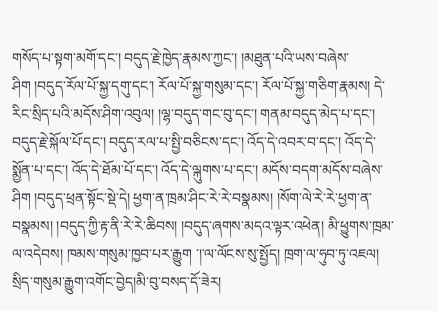གསོད་པ་སྟག་མགོ་དང་། བདུད་རྗེ་ཁྱེད་རྣམས་ཀྱང་། །མཐུན་པའི་ཡས་བཞེས་ཤིག །བདུད་རོལ་པོ་སྐྱ་དགུ་དང་། རོལ་པོ་སྐྱ་གསུམ་དང་། རོལ་པོ་སྐྱ་གཅིག་རྣམས། དེ་རིང་སྲིད་པའི་མདོས་ཤིག་འབུལ། །ལྷ་བདུད་གང་བུ་དང་། གནམ་བདུད་མེད་པ་དང་། བདུད་རྗེ་སྐོལ་པོ་དང་། བདུད་རལ་པ་སྤྱི་བཅིངས་དང་། འོད་དེ་འབར་བ་དང་། འོད་དེ་སྨྱོན་པ་དང་། འོད་དེ་ཐོམ་པོ་དང་། འོད་དེ་ལྐུགས་པ་དང་། མདོས་བདག་མདོས་བཞེས་ཤིག །བདུད་ཕྲན་སྟོང་སྡེ་དེ། ཕྱག་ན་ཁྲམ་ཤིང་རེ་རེ་བསྣམས། །སོག་ལེ་རེ་རེ་ཕྱག་ན་བསྣམས། །བདུད་ཀྱི་རྟ་ནི་རེ་རེ་ཆིབས། །བདུད་ཞགས་མདའ་ལྟར་འཕེན། མི་ཕྱུགས་ཁྲམ་ལ་འདེབས། ཁམས་གསུམ་ཁྱབ་པར་རྒྱུག ་།་ལ་ལོངས་སུ་སྤྱོད། ཁྲག་ལ་ཧུབ་ཏུ་འཇལ། སྲིད་གསུམ་རྒྱུག་འགོང་བྱེད།མི་བུ་བསད་དོ་ཟེར།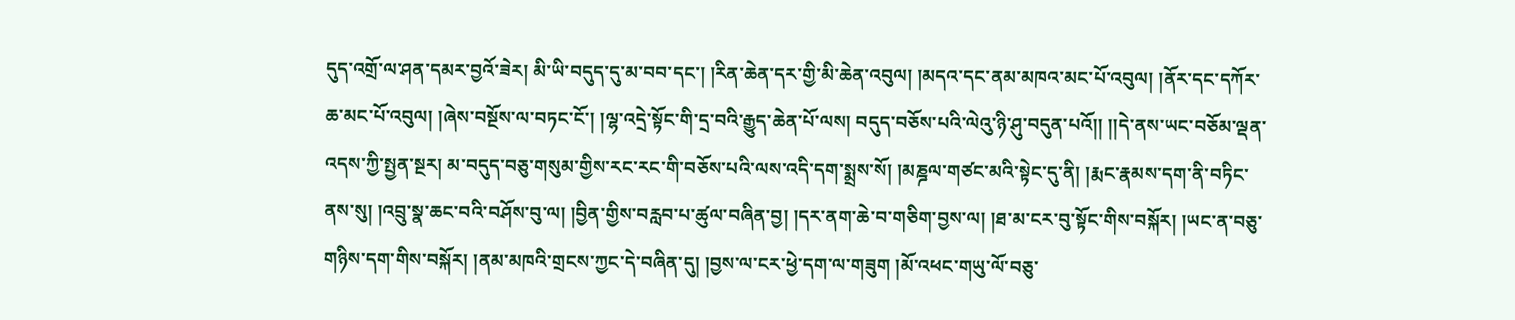དུད་འགྲོ་ལ་ཤན་དམར་བྱའོ་ཟེར། མི་ཡི་བདུད་དུ་མ་བབ་དང་། །རིན་ཆེན་དར་གྱི་མི་ཆེན་འབུལ། །མདའ་དང་ནམ་མཁའ་མང་པོ་འབུལ། །ནོར་དང་དཀོར་ཆ་མང་པོ་འབུལ། །ཞེས་བསྔོས་ལ་བཏང་ངོ་། །ལྷ་འདྲེ་སྟོང་གི་དྲ་བའི་རྒྱུད་ཆེན་པོ་ལས། བདུད་བཅོས་པའི་ལེའུ་ཉི་ཤུ་བདུན་པའོ།། །།དེ་ནས་ཡང་བཅོམ་ལྡན་འདས་ཀྱི་སྤྱན་སྔར། མ་བདུད་བཅུ་གསུམ་གྱིས་རང་རང་གི་བཅོས་པའི་ལས་འདི་དག་སྨྲས་སོ། །མཎྜལ་གཙང་མའི་སྟེང་དུ་ནི། །རྨང་རྣམས་དག་ནི་བཏིང་ནས་སུ། །འབྲུ་སྣ་ཆང་བའི་བཤོས་བུ་ལ། །བྱིན་གྱིས་བརླབ་པ་ཚུལ་བཞིན་བྱ། །དར་ནག་ཆེ་བ་གཅིག་བྱས་ལ། །ཐ་མ་ངར་བུ་སྟོང་གིས་བསྐོར། །ཡང་ན་བཅུ་གཉིས་དག་གིས་བསྐོར། །ནམ་མཁའི་གྲངས་ཀྱང་དེ་བཞིན་དུ། །བྱས་ལ་ངར་ཕྱེ་དག་ལ་གཟུག །མོ་འཕང་གཡུ་ལོ་བཅུ་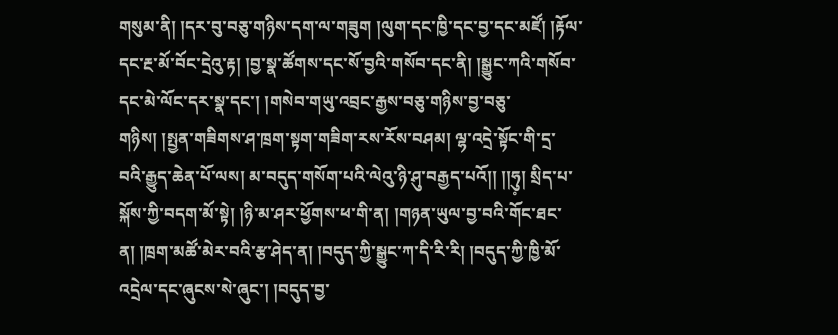གསུམ་ནི། །དར་བུ་བཅུ་གཉིས་དག་ལ་གཟུག །ལུག་དང་ཁྱི་དང་བྱ་དང་མཛོ། །རྟོལ་དང་རྔ་མོ་བོང་དྲེའུ་རྟ། །བྱ་སྣ་ཚོགས་དང་སོ་བྱའི་གསོབ་དང་ནི། །སྒྱུང་ཀའི་གསོབ་དང་མེ་ལོང་དར་སྣ་དང་། །གསེབ་གཡུ་འབྲང་རྒྱས་བཅུ་གཉིས་བྱ་བཅུ་གཉིས། །སྤྱན་གཟིགས་ཤ་ཁྲག་སྟག་གཟིག་རས་རོས་བཤམ། ལྷ་འདྲེ་སྟོང་གི་དྲ་བའི་རྒྱུད་ཆེན་པོ་ལས། མ་བདུད་གསོག་པའི་ལེའུ་ཉི་ཤུ་བརྒྱད་པའོ།། །།ཧུ༷། སྲིད་པ་སྐོས་ཀྱི་བདག་མོ་སྟེ། །ཉི་མ་ཤར་ཕྱོགས་ཕ་གི་ན། །གཉན་ཡུལ་བྱ་བའི་གོང་ཐང་ན། །ཁྲག་མཚོ་མེར་བའི་རྩ་ཤེད་ན། །བདུད་ཀྱི་སྒྱུང་ཀ་དི་རི་རི། །བདུད་ཀྱི་ཁྱི་མོ་འདྲེལ་དང་ཞུངས་སེ་ཞུང་། །བདུད་བྱ་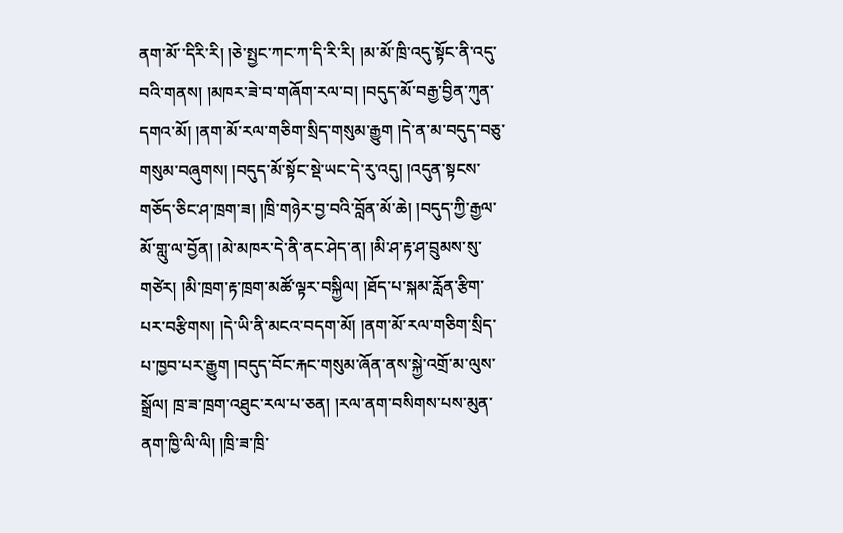ནག་མོ་་དིརི་རི། །ཅེ་སྤྱང་ཀང་ཀ་དི་རི་རི། །མ་མོ་ཁྲི་འདུ་སྟོང་ནི་འདུ་བའི་གནས། །མཁར་ཟེ་བ་གཞོག་རལ་བ། །བདུད་མོ་བརྒྱ་བྱིན་ཀུན་དགའ་མོ། །ནག་མོ་རལ་གཅིག་སྲིད་གསུམ་རྒྱུག །དེ་ན་མ་བདུད་བཅུ་གསུམ་བཞུགས། །བདུད་མོ་སྟོང་སྡེ་ཡང་དེ་རུ་འདུ། །འདུན་སྟངས་གཅོད་ཅིང་ཤ་ཁྲག་ཟ། །ཁྲི་གཉེར་བྱ་བའི་བློན་མོ་ཆེ། །བདུད་ཀྱི་རྒྱལ་མོ་གླུ་ལ་བྱོན། །མེ་མཁར་དེ་ནི་ནང་ཤེད་ན། །མི་ཤ་རྟ་ཤ་བྲུམས་སུ་གཙེར། །མི་ཁྲག་རྟ་ཁྲག་མཚོ་ལྟར་བསྐྱིལ། །ཐོད་པ་སྐམ་རློན་རྩིག་པར་བརྩིགས། །དེ་ཡི་ནི་མངའ་བདག་མོ། །ནག་མོ་རལ་གཅིག་སྲིད་པ་ཁྱབ་པར་རྒྱུག །བདུད་བོང་རྐང་གསུམ་ཞོན་ནས་སྐྱེ་འགྲོ་མ་ལུས་སྒྲོལ། ཁྲ་ཟ་ཁྲག་འཐུང་རལ་པ་ཅན། །རལ་ནག་བསིགས་པས་མུན་ནག་ཁྱི་ལི་ལི། །ཁྲི་ཟ་ཁྲི་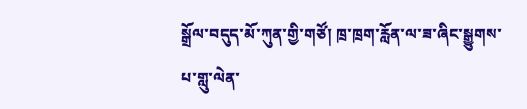སྒྲོལ་བདུད་མོ་ཀུན་གྱི་གཙོ། ཁྲ་ཁྲག་རློན་ལ་ཟ་ཞིང་སྒྱུགས་པ་གླུ་ལེན་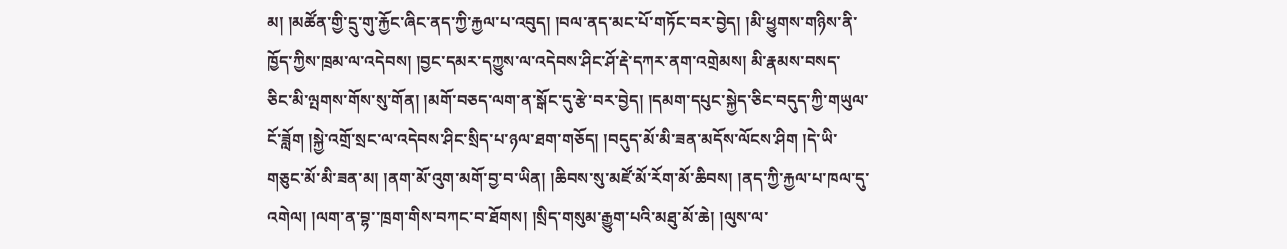མ། །མཚོན་གྱི་དྲུ་གུ་རྐྱོང་ཞིང་ནད་ཀྱི་རྐྱལ་པ་འབུད། །བལ་ནད་མང་པོ་གཏོང་བར་བྱེད། །མི་ཕྱུགས་གཉིས་ནི་ཁྱོད་ཀྱིས་ཁྲམ་ལ་འདེབས། །བྱང་དམར་དཀྱུས་ལ་འདེབས་ཤིང་ཤོ་རྡེ་དཀར་ནག་འགྲེམས། མི་རྣམས་བསད་ཅིང་མི་ལྤགས་གོས་སུ་གོན། །མགོ་བཅད་ལག་ན་སྒོང་དུ་རྩེ་བར་བྱེད། །དམག་དཔུང་སྐྱེད་ཅིང་བདུད་ཀྱི་གཡུལ་ངོ་ཟློག །སྐྱེ་འགྲོ་སྲང་ལ་འདེབས་ཤིང་སྲིད་པ་ཉལ་ཐག་གཅོད། །བདུད་མོ་མི་ཟན་མདོས་ལོངས་ཤིག །དེ་ཡི་གཅུང་མོ་མི་ཟན་མ། །ནག་མོ་འུག་མགོ་བྱ་བ་ཡིན། །ཆིབས་སུ་མཛོ་མོ་རོག་མོ་ཆིབས། །ནད་ཀྱི་རྐྱལ་པ་ཁལ་དུ་འགེལ། །ལག་ན་བྷ་་ཁྲག་གིས་བཀང་བ་ཐོགས། །སྲིད་གསུམ་རྒྱུག་པའི་མཐུ་མོ་ཆེ། །ལུས་ལ་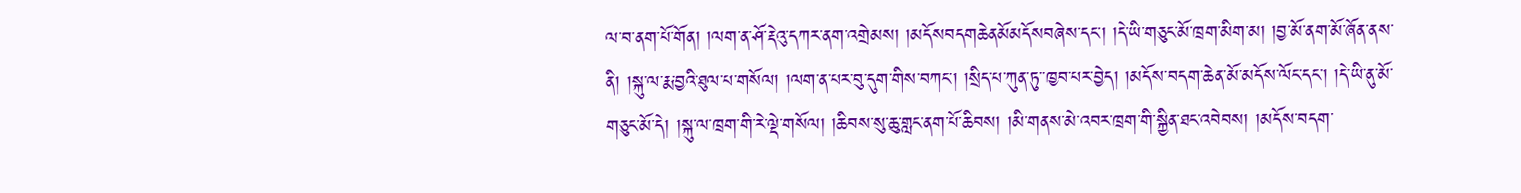ལ་བ་ནག་པོ་གོན། །ལག་ན་ཤོ་རྡེའུ་དཀར་ནག་འགྲེམས། །མདོསབདགཆེནམོམདོསབཞེས་དང་། །དེ་ཡི་གཅུང་མོ་ཁྲག་མིག་མ། །བྱ་མོ་ནག་མོ་ཞོན་ནས་ནི། །སྐུ་ལ་རྨ་བྱའི་ཐུལ་པ་གསོལ། །ལག་ན་པར་བུ་དུག་གིས་བཀང་། །སྲིད་པ་ཀུན་ཏུ་་ཁྱབ་པར་བྱེད། །མདོས་བདག་ཆེན་མོ་མདོས་ལོང་དང་། །དེ་ཡི་ནུ་མོ་གཅུང་མོ་དེ། །སྐུ་ལ་ཁྲག་གི་རེ་ལྡེ་གསོལ། །ཆིབས་སུ་ཆུ་གླང་ནག་པོ་ཆིབས། །མི་གནས་མེ་འབར་ཁྲག་གི་སྐྱིན་ཐང་འབེབས། །མདོས་བདག་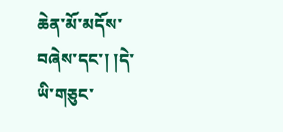ཆེན་མོ་མདོས་བཞེས་དང་། །དེ་ཡི་གཅུང་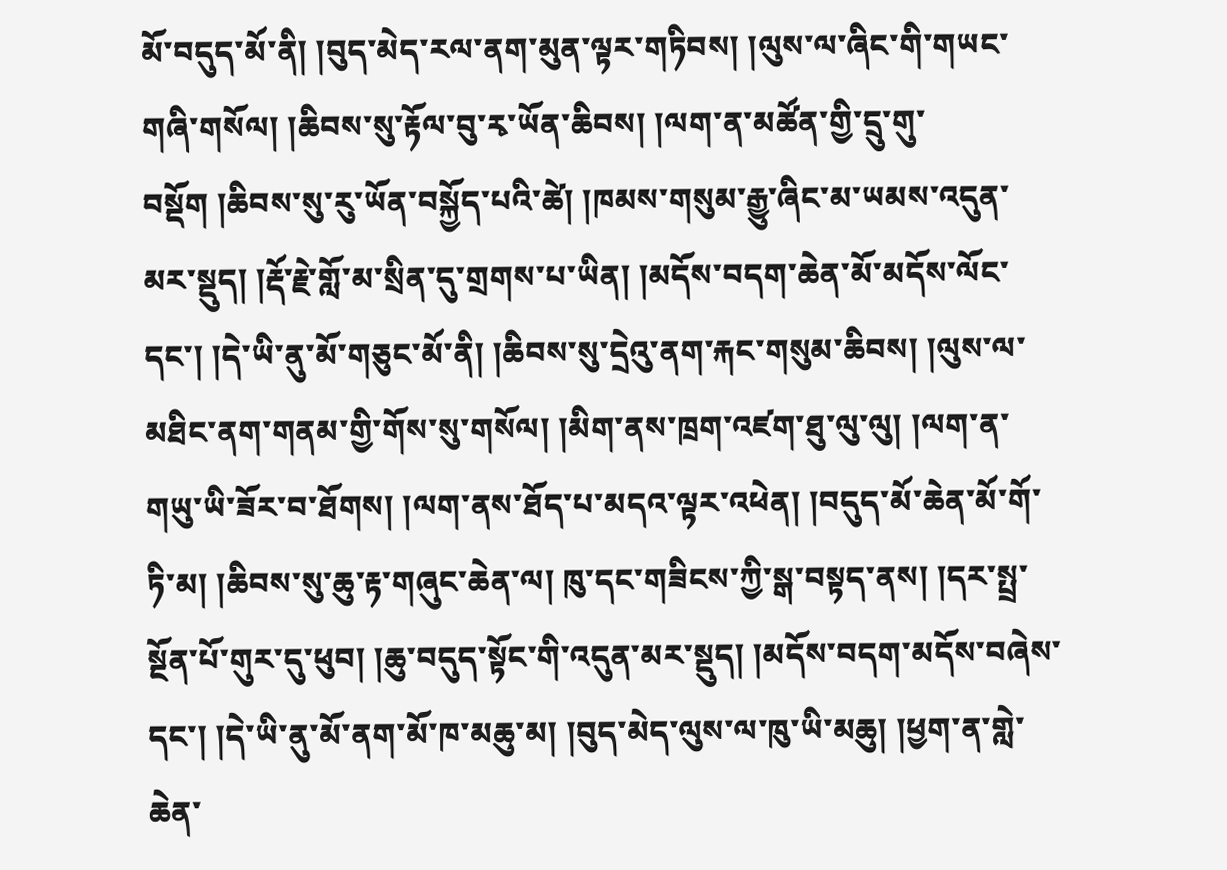མོ་བདུད་མོ་ནི། །བུད་མེད་རལ་ནག་མུན་ལྟར་གཏིབས། །ལུས་ལ་ཞིང་གི་གཡང་གཞི་གསོལ། །ཆིབས་སུ་རྟོལ་བུ་རྭ་ཡོན་ཆིབས། །ལག་ན་མཚོན་གྱི་དྲུ་གུ་བསྡོག །ཆིབས་སུ་རུ་ཡོན་བསྐྱོད་པའི་ཚེ། །ཁམས་གསུམ་རྒྱུ་ཞིང་མ་ཡམས་འདུན་མར་སྡུད། །རྡོ་རྗེ་གློ་མ་སྲིན་དུ་གྲགས་པ་ཡིན། །མདོས་བདག་ཆེན་མོ་མདོས་ལོང་དང་། །དེ་ཡི་ནུ་མོ་གཅུང་མོ་ནི། །ཆིབས་སུ་དྲེའུ་ནག་རྐང་གསུམ་ཆིབས། །ལུས་ལ་མཐིང་ནག་གནམ་གྱི་གོས་སུ་གསོལ། །མིག་ནས་ཁྲག་འཛག་ཐུ་ལུ་ལུ། །ལག་ན་གཡུ་ཡི་ཟོར་བ་ཐོགས། །ལག་ནས་ཐོད་པ་མདའ་ལྟར་འཕེན། །བདུད་མོ་ཆེན་མོ་གོ་ཏི་མ། །ཆིབས་སུ་ཆུ་རྟ་གཞུང་ཆེན་ལ། ཁུ་དང་གཟིངས་ཀྱི་སྒ་བསྟད་ནས། །དར་སྤྲ་སྔོན་པོ་གུར་དུ་ཕུབ། །ཆུ་བདུད་སྟོང་གི་འདུན་མར་སྡུད། །མདོས་བདག་མདོས་བཞེས་དང་། །དེ་ཡི་ནུ་མོ་ནག་མོ་ཁ་མཆུ་མ། །བུད་མེད་ལུས་ལ་ཁུ་ཡི་མཆུ། །ཕྱག་ན་གླེ་ཆེན་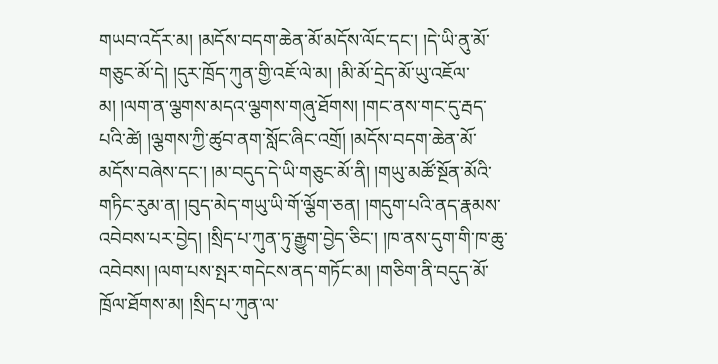གཡབ་འདོར་མ། །མདོས་བདག་ཆེན་མོ་མདོས་ལོང་དང་། །དེ་ཡི་ནུ་མོ་གཅུང་མོ་དེ། །དུར་ཁྲོད་ཀུན་གྱི་འཇོ་ལེ་མ། །མི་མོ་དྲེད་མོ་ཡུ་འཇོལ་མ། །ལག་ན་ལྕགས་མདའ་ལྕགས་གཞུ་ཐོགས། །གང་ནས་གང་དུ་རྦད་པའི་ཚེ། །ལྕགས་ཀྱི་ཚུབ་ནག་སློང་ཞིང་འགྲོ། །མདོས་བདག་ཆེན་མོ་མདོས་བཞེས་དང་། །མ་བདུད་དེ་ཡི་གཅུང་མོ་ནི། །གཡུ་མཚོ་སྔོན་མོའི་གཏིང་རུམ་ན། །བུད་མེད་གཡུ་ཡི་གོ་ལྕོག་ཅན། །གདུག་པའི་ནད་རྣམས་འབེབས་པར་བྱེད། །སྲིད་པ་ཀུན་ཏུ་རྒྱུག་བྱེད་ཅིང་། །ཁ་ནས་དུག་གི་ཁ་ཆུ་འབེབས། །ལག་པས་སྤར་གདེངས་ནད་གཏོང་མ། །གཅིག་ནི་བདུད་མོ་ཁྲོལ་ཐོགས་མ། །སྲིད་པ་ཀུན་ལ་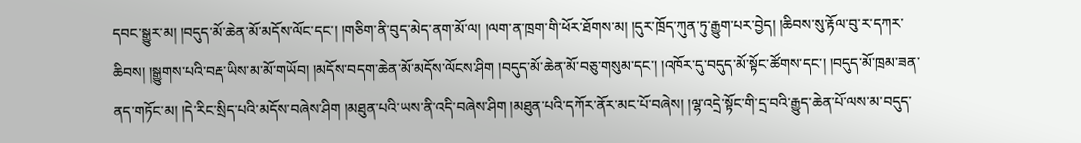དབང་སྒྱུར་མ། །བདུད་མོ་ཆེན་མོ་མདོས་ལོང་དང་། །གཅིག་ནི་བུད་མེད་ནག་མོ་ལ། །ལག་ན་ཁྲག་གི་ཕོར་ཐོགས་མ། །དུར་ཁྲོད་ཀུན་ཏུ་རྒྱུག་པར་བྱེད། །ཆིབས་སུ་རྟོལ་བུ་ར་དཀར་ཆིབས། །སྒྱུགས་པའི་བརྡ་ཡིས་མ་མོ་གཡོབ། །མདོས་བདག་ཆེན་མོ་མདོས་ལོངས་ཤིག །བདུད་མོ་ཆེན་མོ་བཅུ་གསུམ་དང་། །འཁོར་དུ་བདུད་མོ་སྟོང་ཚོགས་དང་། །བདུད་མོ་ཁྲམ་ཟན་ནད་གཏོང་མ། །དེ་རིང་སྲིད་པའི་མདོས་བཞེས་ཤིག །མཐུན་པའི་ཡས་ནི་འདི་བཞེས་ཤིག །མཐུན་པའི་དཀོར་ནོར་མང་པོ་བཞེས། །ལྷ་འདྲེ་སྟོང་གི་དྲ་བའི་རྒྱུད་ཆེན་པོ་ལས་མ་བདུད་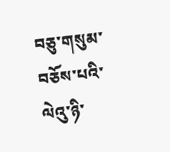བཅུ་གསུམ་བཅོས་པའི་ལེའུ་ཉི་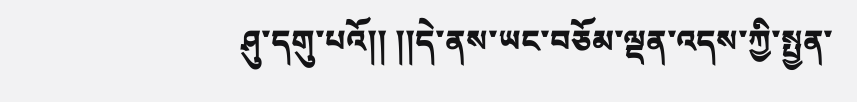ཤུ་དགུ་པའོ།། །།དེ་ནས་ཡང་བཅོམ་ལྡན་འདས་ཀྱི་སྤྱན་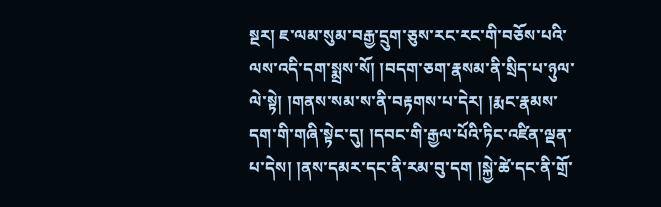སྔར། ཇ་ལམ་སུམ་བརྒྱ་དྲུག་ཅུས་རང་རང་གི་བཅོས་པའི་ལས་འདི་དག་སྨྲས་སོ། །བདག་ཅག་རྣསམ་ནི་སྲིད་པ་ཉུལ་ལེ་སྟེ། །གནས་སམ་ས་ནི་བརྟགས་པ་དེར། །རྨང་རྣམས་དག་གི་གཞི་སྟེང་དུ། །དབང་གི་རྒྱལ་པོའི་ཏིང་འཛིན་ལྡན་པ་དེས། །ནས་དམར་དང་ནི་རམ་བུ་དག །སྐྱེ་ཚེ་དང་ནི་གྲོ་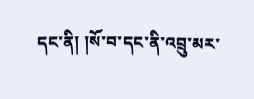དང་ནི། །སོ་བ་དང་ནི་འབྲུ་མར་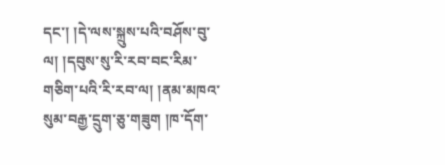དང་། །དེ་ལས་སྐྲུས་པའི་བཤོས་བུ་ལ། །དབུས་སུ་རི་རབ་བང་རིམ་གཅིག་པའི་རི་རབ་ལ། །ནམ་མཁའ་སུམ་བརྒྱ་དྲུག་ཅུ་གཟུག །ཁ་དོག་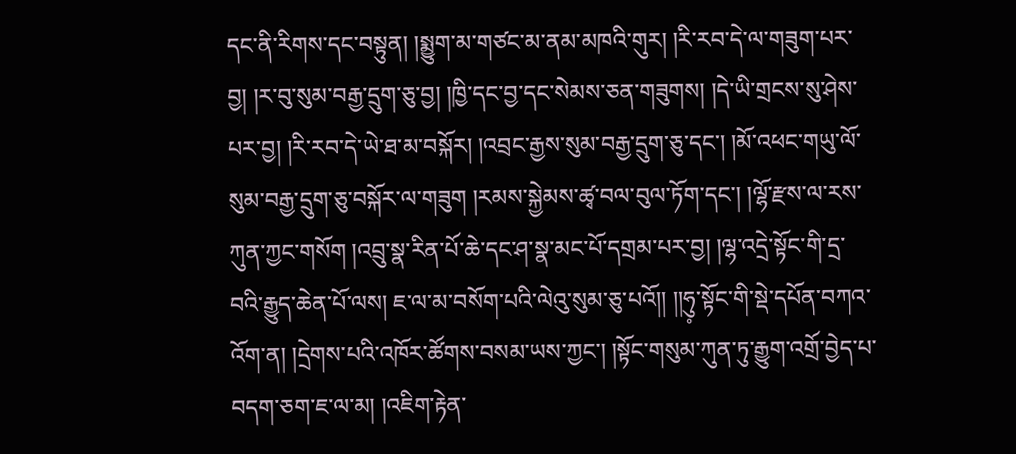དང་ནི་རིགས་དང་བསྟུན། །སྨྱུག་མ་གཙང་མ་ནམ་མཁའི་གུར། །རི་རབ་དེ་ལ་གཟུག་པར་བྱ། །ར་བུ་སུམ་བརྒྱ་དྲུག་ཅུ་བྱ། །ཁྱི་དང་བྱ་དང་སེམས་ཅན་གཟུགས། །དེ་ཡི་གྲངས་སུ་ཤེས་པར་བྱ། །རི་རབ་དེ་ཡེ་ཐ་མ་བསྐོར། །འབྲང་རྒྱས་སུམ་བརྒྱ་དྲུག་ཅུ་དང་། །མོ་འཕང་གཡུ་ལོ་སུམ་བརྒྱ་དྲུག་ཅུ་བསྐོར་ལ་གཟུག །རམས་སྐྱེམས་ཚྭ་བལ་བུལ་ཏོག་དང་། །ལྷོ་རྫས་ལ་རས་ཀུན་ཀྱང་གསོག །འབྲུ་སྣ་རིན་པོ་ཆེ་དང་ཤ་སྣ་མང་པོ་དགྲམ་པར་བྱ། །ལྷ་འདྲེ་སྟོང་གི་དྲ་བའི་རྒྱུད་ཆེན་པོ་ལས། ཇ་ལ་མ་བསོག་པའི་ལེའུ་སུམ་ཅུ་པའོ།། །།ཧུ༷་སྟོང་གི་སྡེ་དཔོན་བཀའ་འོག་ན། །དྲེགས་པའི་འཁོར་ཚོགས་བསམ་ཡས་ཀྱང་། །སྟོང་གསུམ་ཀུན་ཏུ་རྒྱུག་འགྲོ་བྱེད་པ་བདག་ཅག་ཇ་ལ་མ། །འཇིག་རྟེན་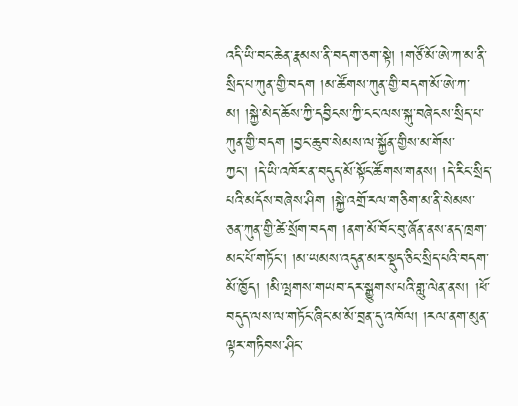འདི་ཡི་བང་ཆེན་རྣམས་ནི་བདག་ཅག་སྟེ། །གཙོ་མོ་ཨེ་ཀ་མ་ནི་སྲིད་པ་ཀུན་གྱི་བདག །མ་ཚོགས་ཀུན་གྱི་བདག་མོ་ཨེ་ཀ་མ། །སྐྱེ་མེད་ཆོས་ཀྱི་དབྱིངས་ཀྱི་ངང་ལས་སྐུ་བཞེངས་སྲིད་པ་ཀུན་གྱི་བདག །བྱང་ཆུབ་སེམས་ལ་སྐྱོན་གྱིས་མ་གོས་ཀྱང་། །དེ་ཡི་འཁོར་ན་བདུད་མོ་སྟོང་ཚོགས་གནས། །དེ་རིང་སྲིད་པའི་མདོས་བཞེས་ཤིག །སྐྱེ་འགྲོ་རལ་གཅིག་མ་ནི་སེམས་ཅན་ཀུན་གྱི་ཚེ་སྲོག་བདག །ནག་མོ་བོང་བུ་ཞོན་ནས་ནད་ཁྲག་མང་པོ་གཏོང་། །མ་ཡམས་འདུན་མར་སྡུད་ཅིང་སྲིད་པའི་བདག་མོ་ཁྱོད། །མི་ལྤགས་གཡབ་དར་སྒྱུགས་པའི་གླུ་ལེན་ནས། །ཕོ་བདུད་ལས་ལ་གཏོང་ཞིང་མ་མོ་བྲན་དུ་འཁོལ། །རལ་ནག་མུན་ལྟར་གཏིབས་ཤིང་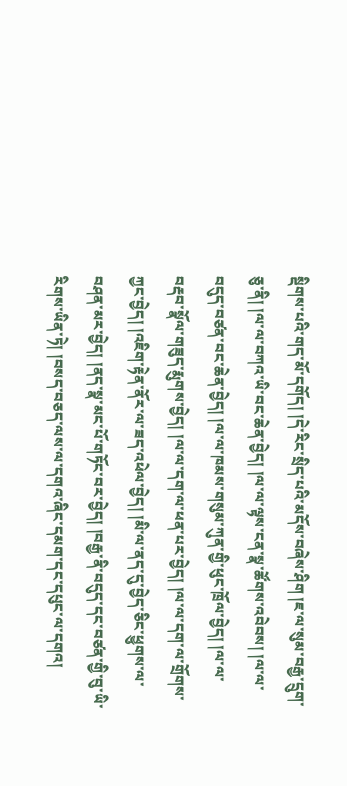སྡིགས་པའི་གད་མོ་དགོད། །དེ་རིང་སྲིད་པའི་མདོས་བཞེས་ཤིག །ཇ་ལ་སུམ་བརྒྱ་དྲུག་ཅུ་ནི། །ལ་ལ་བཀའ་ཡི་བང་ཆེན་བྱེད། །ལ་ལ་ལྟས་ངན་སྣ་ཚོགས་འབེབས། །ལ་ལ་བདུད་བཙན་བང་ཆེན་བྱེད། །ལ་ལ་ཁམས་གསུམ་ཀུན་གྱི་ཕུང་ཁྲོལ་བྱེད། །ལ་ལ་བརྡབ་སྣོལ་གཟུད་རྨུགས་བྱེད། །ལ་ལ་དག་ལ་ཕན་པར་བྱེད། །ལ་ལ་དག་ལ་གྲོགས་ཀྱང་བྱེད། །འཇིག་རྟེན་ནོར་ལ་ཟད་འཕེལ་བྱེད། །མི་ལ་ནད་དུ་བྱེད་ཅིང་ཕྱུགས་ལ་བཤན་མར་བྱེད། །ནད་སྣ་མང་པོ་གཏོང་བར་བྱེད། །བརྒྱ་ནི་བདུད་དང་བཙན་གྱི་བུ་ཡི་རིགས་ཡིན་ཏེ། །བསད་བཅད་ལས་ལ་དགའ་ཞིང་དམག་དང་དཔུང་ལ་དགའ།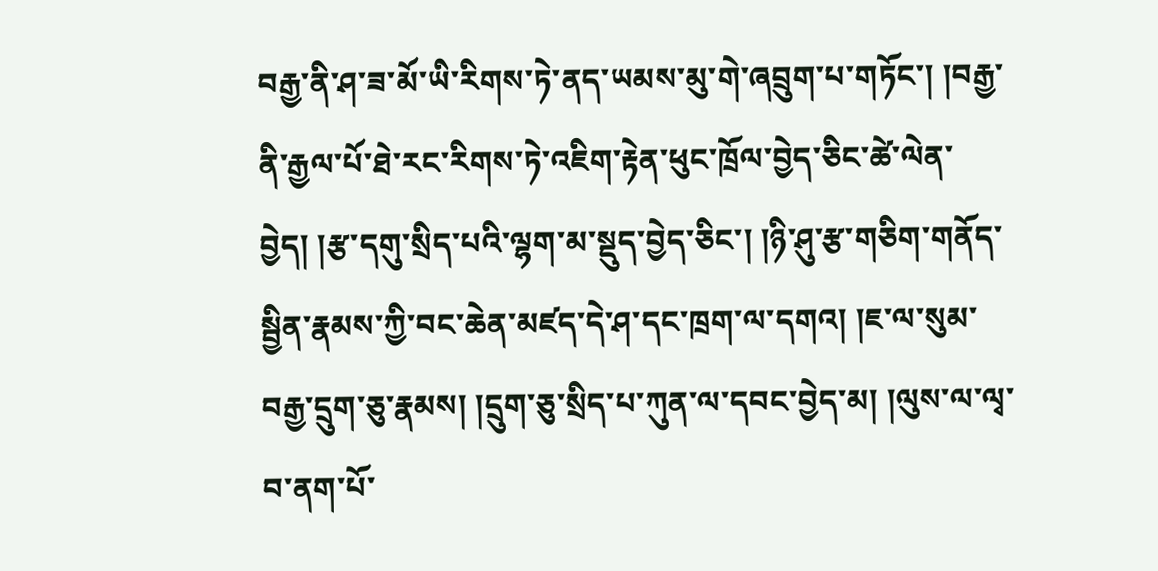བརྒྱ་ནི་ཤ་ཟ་མོ་ཡི་རིགས་ཏེ་ནད་ཡམས་མུ་གེ་ཞབྲུག་པ་གཏོང་། །བརྒྱ་ནི་རྒྱལ་པོ་ཐེ་རང་རིགས་ཏེ་འཇིག་རྟེན་ཕུང་ཁྲོལ་བྱེད་ཅིང་ཚེ་ལེན་བྱེད། །རྩ་དགུ་སྲིད་པའི་ལྷག་མ་སྡུད་བྱེད་ཅིང་། །ཉི་ཤུ་རྩ་གཅིག་གནོད་སྦྱིན་རྣམས་ཀྱི་བང་ཆེན་མཛད་དེ་ཤ་དང་ཁྲག་ལ་དགའ། །ཇ་ལ་སུམ་བརྒྱ་དྲུག་ཅུ་རྣམས། །དྲུག་ཅུ་སྲིད་པ་ཀུན་ལ་དབང་བྱེད་མ། །ལུས་ལ་ལྭ་བ་ནག་པོ་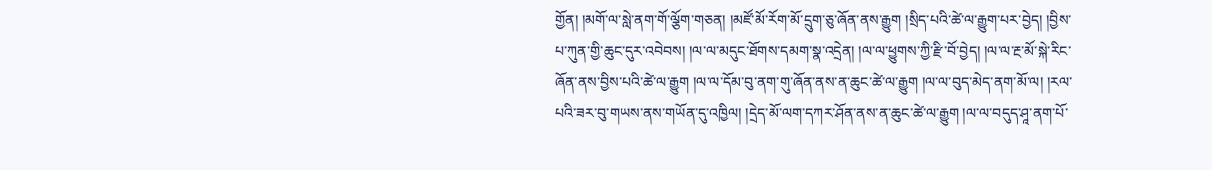གྱོན། །མགོ་ལ་སླེ་ནག་གོ་ལྕོག་གཅན། །མཛོ་མོ་རོག་མོ་དྲུག་ཅུ་ཞོན་ནས་རྒྱུག །སྲིད་པའི་ཚེ་ལ་རྒྱུག་པར་བྱེད། །བྱིས་པ་ཀུན་གྱི་ཆུང་དུར་འབེབས། །ལ་ལ་མདུང་ཐོགས་དམག་སྣ་འདྲེན། །ལ་ལ་ཕྱུགས་ཀྱི་རྫི་བོ་བྱེད། །ལ་ལ་རྔ་མོ་སྐེ་རིང་ཞོན་ནས་བྱིས་པའི་ཚེ་ལ་རྒྱུག །ལ་ལ་དོམ་བུ་ནག་གུ་ཞོན་ནས་ན་ཆུང་ཚེ་ལ་རྒྱུག །ལ་ལ་བུད་མེད་ནག་མོ་ལ། །རལ་པའི་ཟར་བུ་གཡས་ནས་གཡོན་དུ་འཁྱིལ། །དྲེད་མོ་ལག་དཀར་ཤོན་ནས་ན་ཆུང་ཚེ་ལ་རྒྱུག །ལ་ལ་བདུད་ཤཱ་ནག་པོ་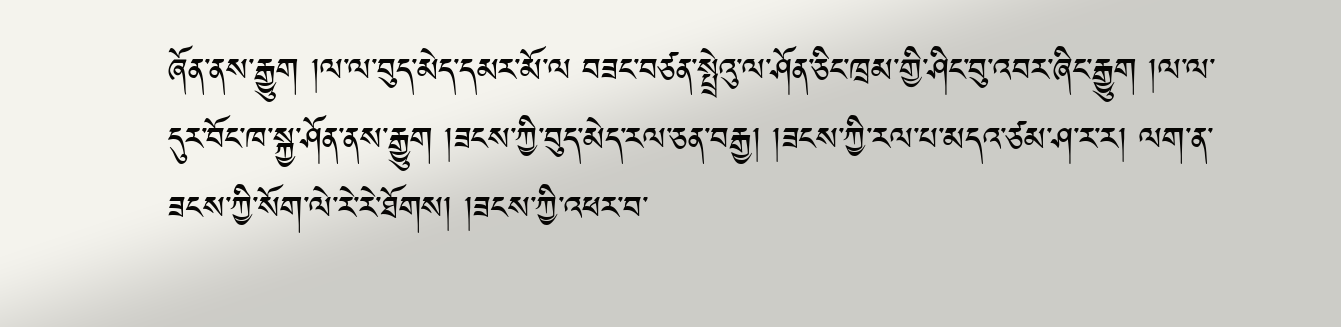ཞོན་ནས་རྒྱུག །ལ་ལ་བུད་མེད་དམར་མོ་ལ བཟང་བཙན་སྤྲེའུ་ལ་ཤོན་ཅིང་ཁྲམ་གྱི་ཤིང་བུ་འབར་ཞིང་རྒྱུག །ལ་ལ་དུར་བོང་ཁ་སྐྱ་ཤོན་ནས་རྒྱུག །ཟངས་ཀྱི་བུད་མེད་རལ་ཅན་བརྒྱ། །ཟངས་ཀྱི་རལ་པ་མདའ་ཙམ་ཤ་ར་ར། ལག་ན་ཟངས་ཀྱི་སོག་ལེ་རེ་རེ་ཐོགས། །ཟངས་ཀྱི་འཕར་བ་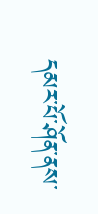དམར་པོ་ཤོན་ནས་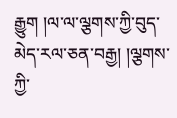རྒྱུག །ལ་ལ་ལྕགས་ཀྱི་བུད་མེད་རལ་ཅན་བརྒྱ། །ལྕགས་ཀྱི་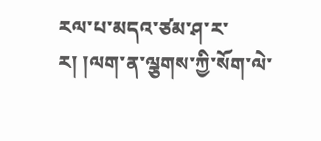རལ་པ་མདའ་ཙམ་ཤ་ར་ར། །ལག་ན་ལྕགས་ཀྱི་སོག་ལེ་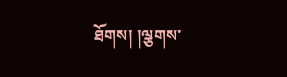ཐོགས། །ལྕགས་